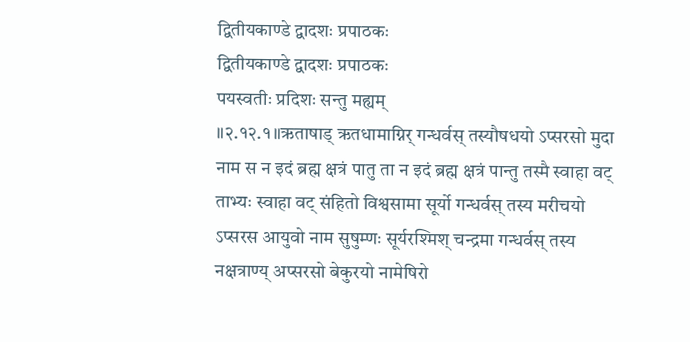द्वितीयकाण्डे द्वादशः प्रपाठकः
द्वितीयकाण्डे द्वादशः प्रपाठकः
पयस्वतीः प्रदिशः सन्तु मह्यम्
॥२.१२.१॥ऋताषाड् ऋतधामाग्निर् गन्धर्वस् तस्यौषधयो ऽप्सरसो मुदा नाम स न इदं ब्रह्म क्षत्रं पातु ता न इदं ब्रह्म क्षत्रं पान्तु तस्मै स्वाहा वट् ताभ्यः स्वाहा वट् संहितो विश्वसामा सूर्यो गन्धर्वस् तस्य मरीचयो ऽप्सरस आयुवो नाम सुषुम्णः सूर्यरश्मिश् चन्द्रमा गन्धर्वस् तस्य नक्षत्राण्य् अप्सरसो बेकुरयो नामेषिरो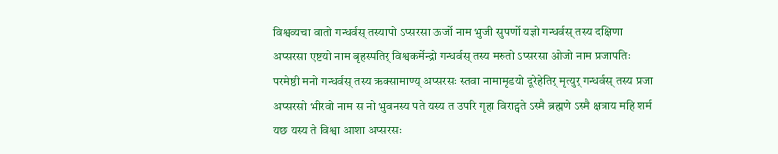विश्वव्यचा वातो गन्धर्वस् तस्यापो ऽप्सरसा ऊर्जो नाम भुजी सुपर्णो यज्ञो गन्धर्वस् तस्य दक्षिणा अप्सरसा एष्टयो नाम बृहस्पतिर् विश्वकर्मेन्द्रो गन्धर्वस् तस्य मरुतो ऽप्सरसा ओजो नाम प्रजापतिः परमेष्ठी मनो गन्धर्वस् तस्य ऋक्सामाण्य् अप्सरसः स्तवा नामामृडयो दूरेहेतिर् मृत्युर् गन्धर्वस् तस्य प्रजा अप्सरसो भीरवो नाम स नो भुवनस्य पते यस्य त उपरि गृहा विराट्पते ऽस्मै ब्रह्मणे ऽस्मै क्षत्राय महि शर्म यछ यस्य ते विश्वा आशा अप्सरसः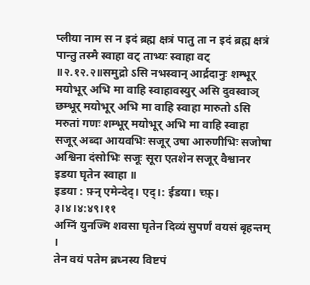प्लीया नाम स न इदं ब्रह्म क्षत्रं पातु ता न इदं ब्रह्म क्षत्रं पान्तु तस्मै स्वाहा वट् ताभ्यः स्वाहा वट्
॥२.१२.२॥समुद्रो ऽसि नभस्वान् आर्द्रदानुः शम्भूर् मयोभूर् अभि मा वाहि स्वाहावस्युर् असि दुवस्वाञ् छम्भूर् मयोभूर् अभि मा वाहि स्वाहा मारुतो ऽसि मरुतां गणः शम्भूर् मयोभूर् अभि मा वाहि स्वाहा सजूर् अब्दा आयवभिः सजूर् उषा आरुणीभिः सजोषा अश्विना दंसोभिः सजूः सूरा एतशेन सजूर् वैश्वानर इडया घृतेन स्वाहा ॥
इडया : फ़्न् एमेन्देद्। एद्।: ईडया। च्फ़्। ३।४।४:४९।११
अग्निं युनज्मि शवसा घृतेन दिव्यं सुपर्णं वयसं बृहन्तम् ।
तेन वयं पतेम ब्रध्नस्य विष्टपं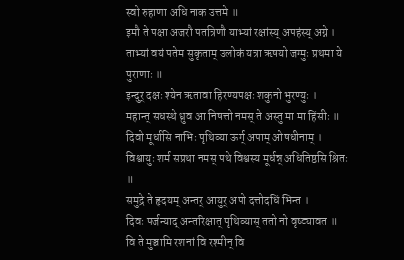स्वो रुहाणा अधि नाक उत्तमे ॥
इमौ ते पक्षा अजरौ पतत्रिणौ याभ्यां रक्षांस्य् अपहंस्य् अग्ने ।
ताभ्यां वयं पतेम सुकृताम् उलोकं यत्रा ऋषयो जग्मुः प्रथमा ये पुराणाः ॥
इन्दुर् दक्षः श्येन ऋतावा हिरण्यपक्षः शकुनो भुरण्युः ।
महान्त् सधस्थे ध्रुव आ निषत्तो नमस् ते अस्तु मा मा हिंसीः ॥
दिवो मूर्धासि नाभिः पृथिव्या ऊर्ग् अपाम् ओषधीनाम् ।
विश्वायुः शर्म सप्रथा नमस् पथे विश्वस्य मूर्धन्न् अधितिष्ठसि श्रितः ॥
समुद्रे ते हृदयम् अन्तर् आयुर् अपो दत्तोदधिं भिन्त ।
दिवः पर्जन्याद् अन्तरिक्षात् पृथिव्यास् ततो नो वृष्ट्यावत ॥
वि ते मुञ्चामि रशनां वि रश्मीन् वि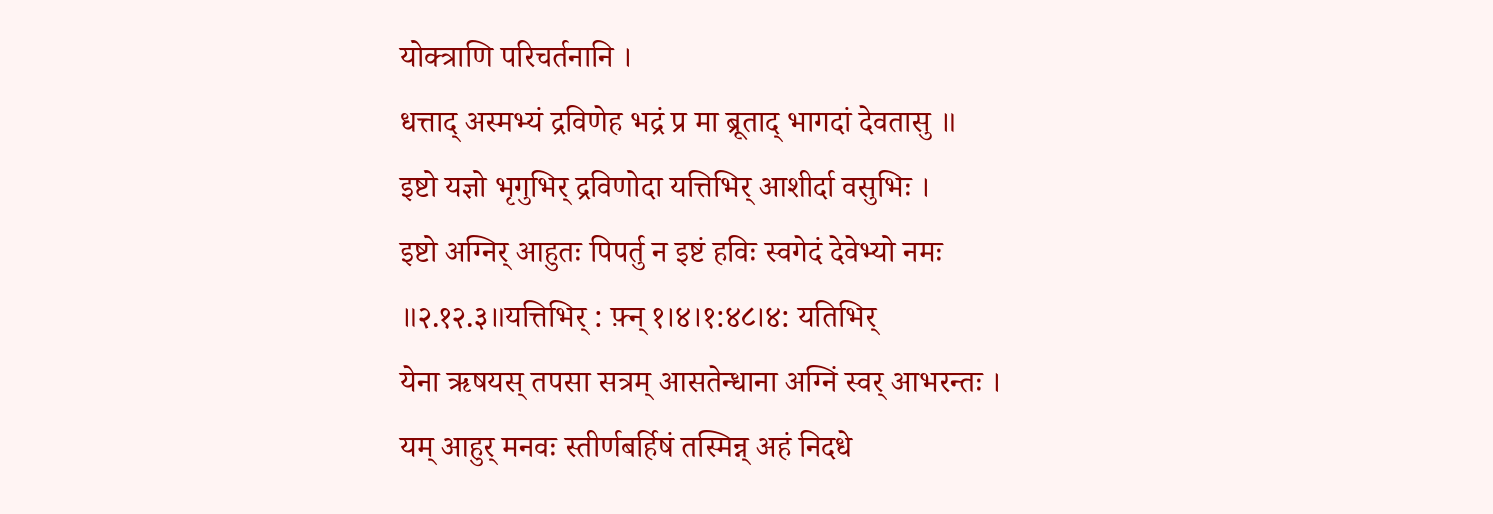योक्त्राणि परिचर्तनानि ।
धत्ताद् अस्मभ्यं द्रविणेह भद्रं प्र मा ब्रूताद् भागदां देवतासु ॥
इष्टो यज्ञो भृगुभिर् द्रविणोदा यत्तिभिर् आशीर्दा वसुभिः ।
इष्टो अग्निर् आहुतः पिपर्तु न इष्टं हविः स्वगेदं देवेभ्यो नमः
॥२.१२.३॥यत्तिभिर् : फ़्न् १।४।१:४८।४: यतिभिर्
येना ऋषयस् तपसा सत्रम् आसतेन्धाना अग्निं स्वर् आभरन्तः ।
यम् आहुर् मनवः स्तीर्णबर्हिषं तस्मिन्न् अहं निदधे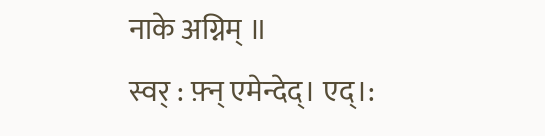नाके अग्निम् ॥
स्वर् : फ़्न् एमेन्देद्। एद्।: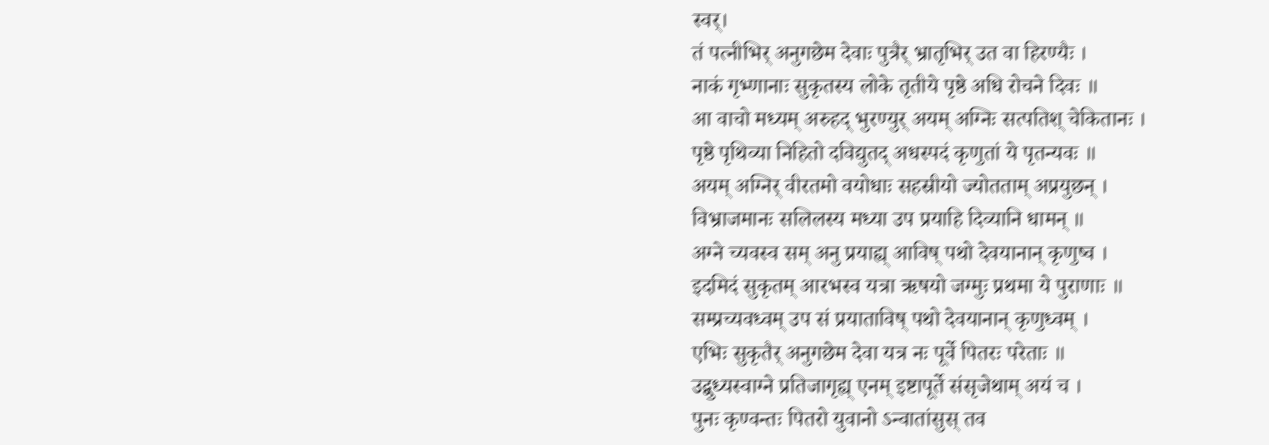स्वर्।
तं पत्नीभिर् अनुगछेम देवाः पुत्रैर् भ्रातृभिर् उत वा हिरण्यैः ।
नाकं गृभ्णानाः सुकृतस्य लोके तृतीये पृष्ठे अधि रोचने दिवः ॥
आ वाचो मध्यम् अरुहद् भुरण्युर् अयम् अग्निः सत्पतिश् चेकितानः ।
पृष्ठे पृथिव्या निहितो दविद्युतद् अधस्पदं कृणुतां ये पृतन्यवः ॥
अयम् अग्निर् वीरतमो वयोधाः सहस्रीयो ज्योतताम् अप्रयुछन् ।
विभ्राजमानः सलिलस्य मध्या उप प्रयाहि दिव्यानि धामन् ॥
अग्ने च्यवस्व सम् अनु प्रयाह्य् आविष् पथो देवयानान् कृणुष्व ।
इदमिदं सुकृतम् आरभस्व यत्रा ऋषयो जग्मुः प्रथमा ये पुराणाः ॥
सम्प्रच्यवध्वम् उप सं प्रयाताविष् पथो देवयानान् कृणुध्वम् ।
एभिः सुकृतैर् अनुगछेम देवा यत्र नः पूर्वे पितरः परेताः ॥
उद्बुध्यस्वाग्ने प्रतिजागृह्य् एनम् इष्टापूर्ते संसृजेथाम् अयं च ।
पुनः कृण्वन्तः पितरो युवानो ऽन्वातांसुस् तव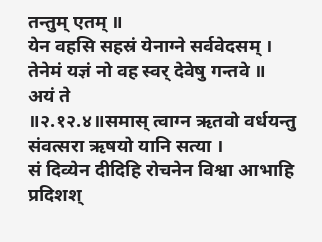तन्तुम् एतम् ॥
येन वहसि सहस्रं येनाग्ने सर्ववेदसम् ।
तेनेमं यज्ञं नो वह स्वर् देवेषु गन्तवे ॥
अयं ते
॥२.१२.४॥समास् त्वाग्न ऋतवो वर्धयन्तु संवत्सरा ऋषयो यानि सत्या ।
सं दिव्येन दीदिहि रोचनेन विश्वा आभाहि प्रदिशश्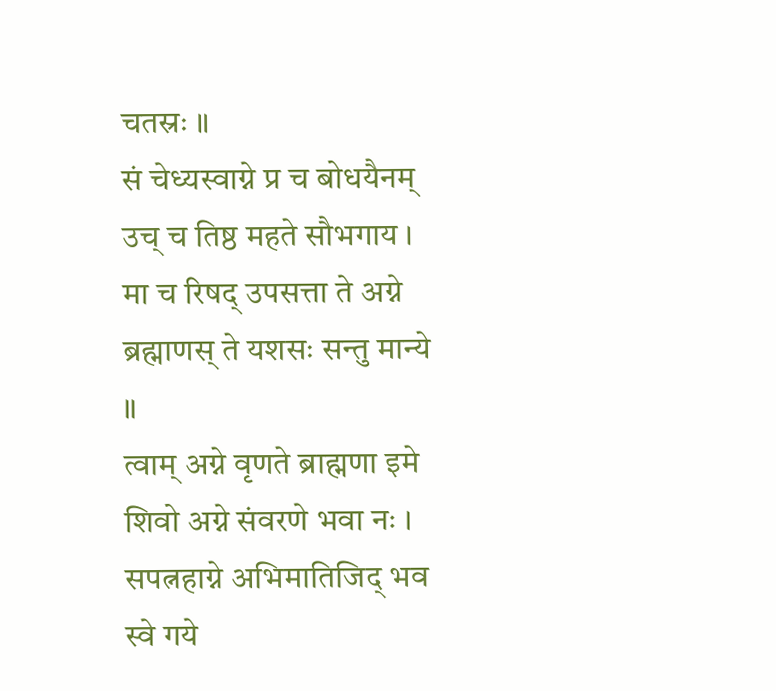चतस्रः ॥
सं चेध्यस्वाग्ने प्र च बोधयैनम् उच् च तिष्ठ महते सौभगाय ।
मा च रिषद् उपसत्ता ते अग्ने ब्रह्माणस् ते यशसः सन्तु मान्ये ॥
त्वाम् अग्ने वृणते ब्राह्मणा इमे शिवो अग्ने संवरणे भवा नः ।
सपत्नहाग्ने अभिमातिजिद् भव स्वे गये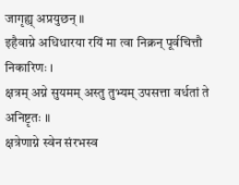जागृह्य् अप्रयुछन् ॥
इहैवाग्ने अधिधारया रयिं मा त्वा निक्रन् पूर्वचित्तौ निकारिणः ।
क्षत्रम् अग्ने सुयमम् अस्तु तुभ्यम् उपसत्ता वर्धतां ते अनिष्टृतः ॥
क्षत्रेणाग्ने स्वेन संरभस्व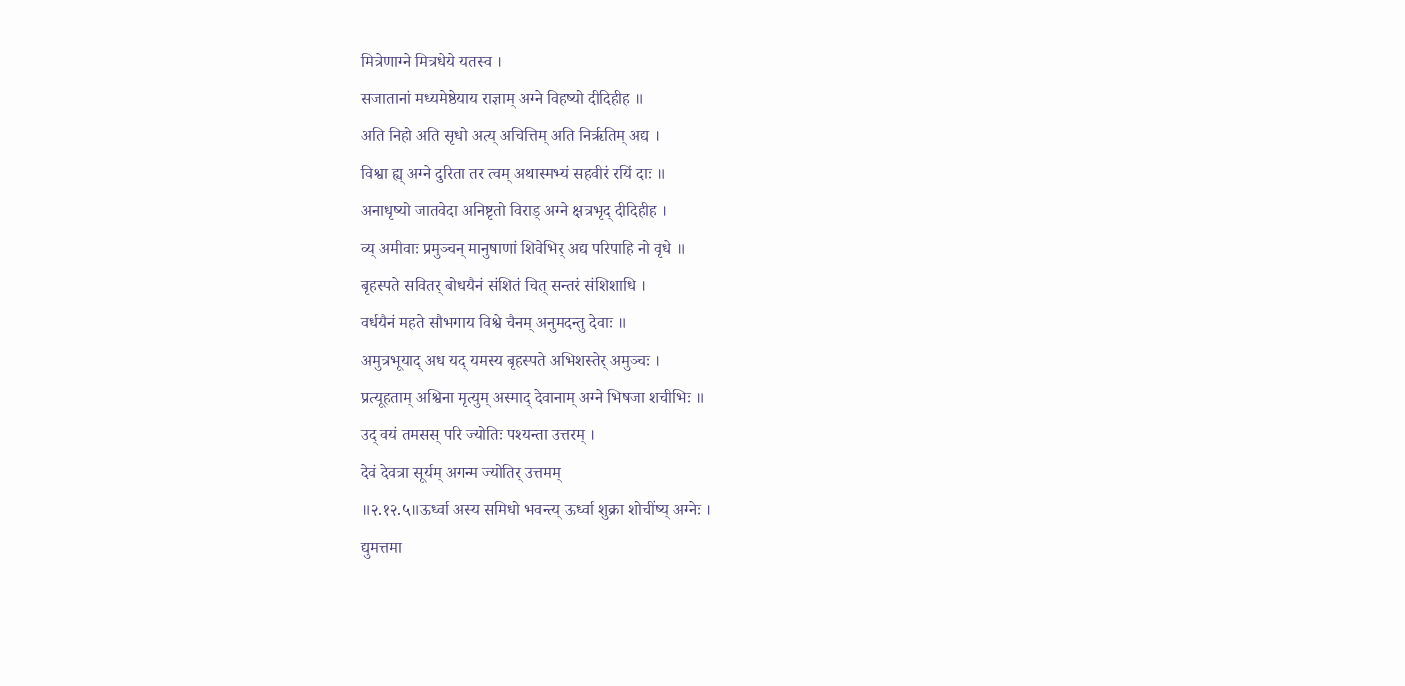मित्रेणाग्ने मित्रधेये यतस्व ।
सजातानां मध्यमेष्ठेयाय राज्ञाम् अग्ने विहष्यो दीदिहीह ॥
अति निहो अति सृधो अत्य् अचित्तिम् अति निरृतिम् अद्य ।
विश्वा ह्य् अग्ने दुरिता तर त्वम् अथास्मभ्यं सहवीरं रयिं दाः ॥
अनाधृष्यो जातवेदा अनिष्टृतो विराड् अग्ने क्षत्रभृद् दीदिहीह ।
व्य् अमीवाः प्रमुञ्चन् मानुषाणां शिवेभिर् अद्य परिपाहि नो वृधे ॥
बृहस्पते सवितर् बोधयैनं संशितं चित् सन्तरं संशिशाधि ।
वर्धयैनं महते सौभगाय विश्वे चैनम् अनुमदन्तु देवाः ॥
अमुत्रभूयाद् अध यद् यमस्य बृहस्पते अभिशस्तेर् अमुञ्चः ।
प्रत्यूहताम् अश्विना मृत्युम् अस्माद् देवानाम् अग्ने भिषजा शचीभिः ॥
उद् वयं तमसस् परि ज्योतिः पश्यन्ता उत्तरम् ।
देवं देवत्रा सूर्यम् अगन्म ज्योतिर् उत्तमम्
॥२.१२.५॥ऊर्ध्वा अस्य समिधो भवन्त्य् ऊर्ध्वा शुक्रा शोचींष्य् अग्नेः ।
द्युमत्तमा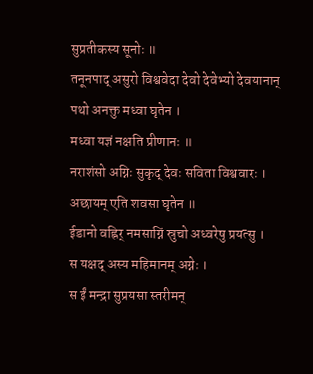सुप्रतीकस्य सूनोः ॥
तनूनपाद् असुरो विश्ववेदा देवो देवेभ्यो देवयानान्
पथो अनक्तु मध्वा घृतेन ।
मध्वा यज्ञं नक्षति प्रीणानः ॥
नराशंसो अग्निः सुकृद् देवः सविता विश्ववारः ।
अछायम् एति शवसा घृतेन ॥
ईडानो वह्निर् नमसाग्निं स्रुचो अध्वरेषु प्रयत्सु ।
स यक्षद् अस्य महिमानम् अग्नेः ।
स ईं मन्द्रा सुप्रयसा स्तरीमन्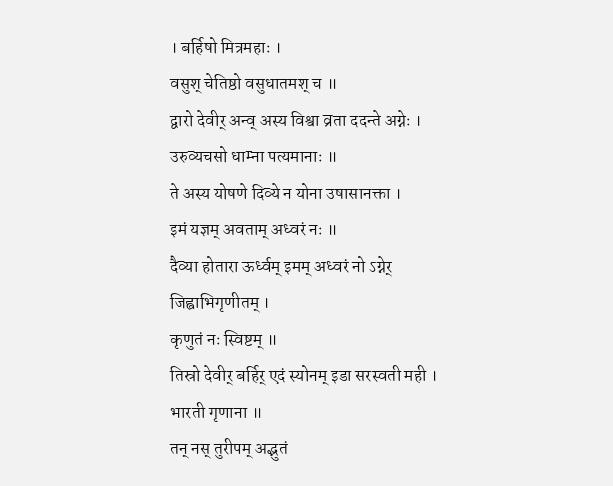। बर्हिषो मित्रमहाः ।
वसुश् चेतिष्ठो वसुधातमश् च ॥
द्वारो देवीर् अन्व् अस्य विश्वा व्रता ददन्ते अग्नेः ।
उरुव्यचसो धाम्ना पत्यमानाः ॥
ते अस्य योषणे दिव्ये न योना उषासानक्ता ।
इमं यज्ञम् अवताम् अध्वरं नः ॥
दैव्या होतारा ऊर्ध्वम् इमम् अध्वरं नो ऽग्नेर् जिह्वाभिगृणीतम् ।
कृणुतं नः स्विष्टम् ॥
तिस्रो देवीर् बर्हिर् एदं स्योनम् इडा सरस्वती मही ।
भारती गृणाना ॥
तन् नस् तुरीपम् अद्भुतं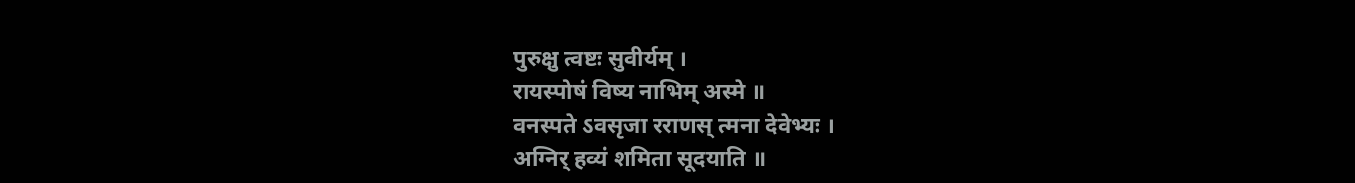पुरुक्षु त्वष्टः सुवीर्यम् ।
रायस्पोषं विष्य नाभिम् अस्मे ॥
वनस्पते ऽवसृजा रराणस् त्मना देवेभ्यः ।
अग्निर् हव्यं शमिता सूदयाति ॥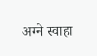अग्ने स्वाहा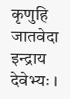कृणुहि जातवेदा इन्द्राय देवेभ्यः ।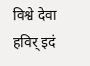विश्वे देवा हविर् इदं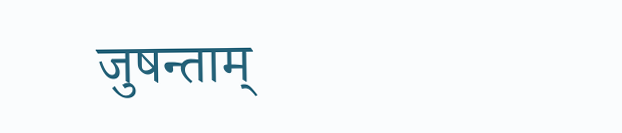जुषन्ताम्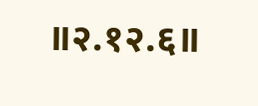॥२.१२.६॥